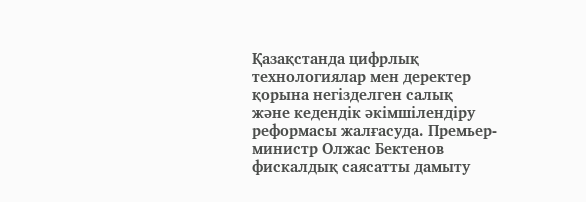Қазақстанда цифрлық технологиялар мен деректер қорына негізделген салық
және кедендік әкімшілендіру реформасы жалғасуда. Премьер-министр Олжас Бектенов
фискалдық саясатты дамыту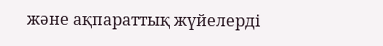және ақпараттық жүйелерді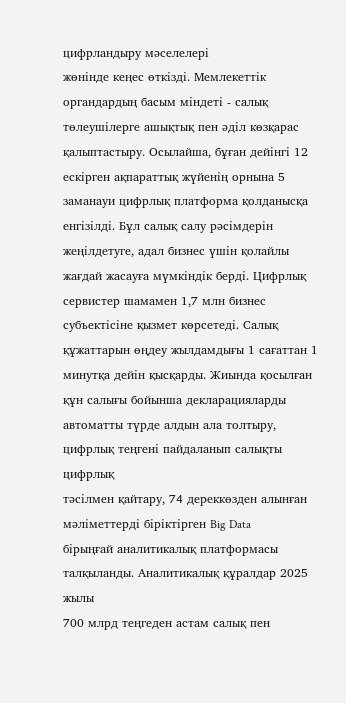цифрландыру мәселелері
жөнінде кеңес өткізді. Мемлекеттік органдардың басым міндеті - салық
төлеушілерге ашықтық пен әділ көзқарас қалыптастыру. Осылайша, бұған дейінгі 12
ескірген ақпараттық жүйенің орнына 5 заманауи цифрлық платформа қолданысқа
енгізілді. Бұл салық салу рәсімдерін жеңілдетуге, адал бизнес үшін қолайлы
жағдай жасауға мүмкіндік берді. Цифрлық сервистер шамамен 1,7 млн бизнес
субъектісіне қызмет көрсетеді. Салық құжаттарын өңдеу жылдамдығы 1 сағаттан 1
минутқа дейін қысқарды. Жиында қосылған құн салығы бойынша декларацияларды
автоматты түрде алдын ала толтыру, цифрлық теңгені пайдаланып салықты цифрлық
тәсілмен қайтару, 74 дереккөзден алынған мәліметтерді біріктірген Big Data
бірыңғай аналитикалық платформасы талқыланды. Аналитикалық құралдар 2025 жылы
700 млрд теңгеден астам салық пен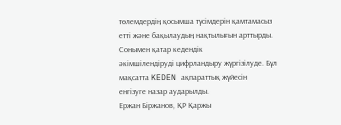төлемдердің қосымша түсімдерін қамтамасыз
етті және бақылаудың нақтылығын арттырды. Сонымен қатар кедендік
әкімшілендіруді цифрландыру жүргізілуде. Бұл мақсатта KEDEN ақпараттық жүйесін
енгізуге назар аударылды.
Ержан Біржанов, ҚР Қаржы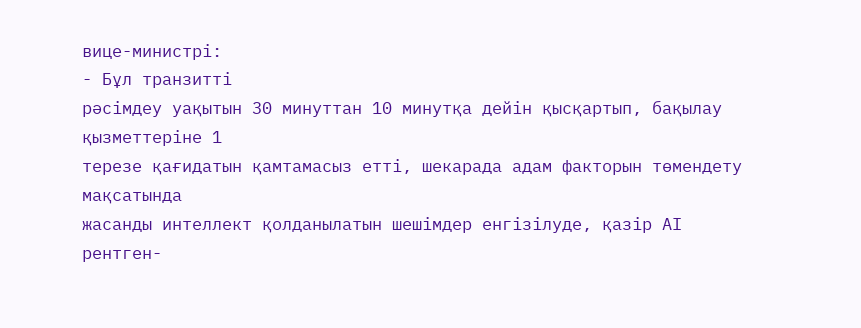вице-министрі:
- Бұл транзитті
рәсімдеу уақытын 30 минуттан 10 минутқа дейін қысқартып, бақылау қызметтеріне 1
терезе қағидатын қамтамасыз етті, шекарада адам факторын төмендету мақсатында
жасанды интеллект қолданылатын шешімдер енгізілуде, қазір АІ рентген-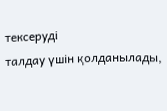тексеруді
талдау үшін қолданылады,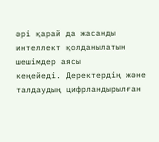әрі қарай да жасанды интеллект қолданылатын шешімдер аясы
кеңейеді. Деректердің және талдаудың цифрландырылған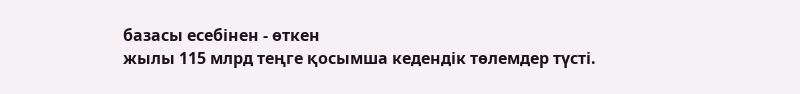базасы есебінен - өткен
жылы 115 млрд теңге қосымша кедендік төлемдер түсті.